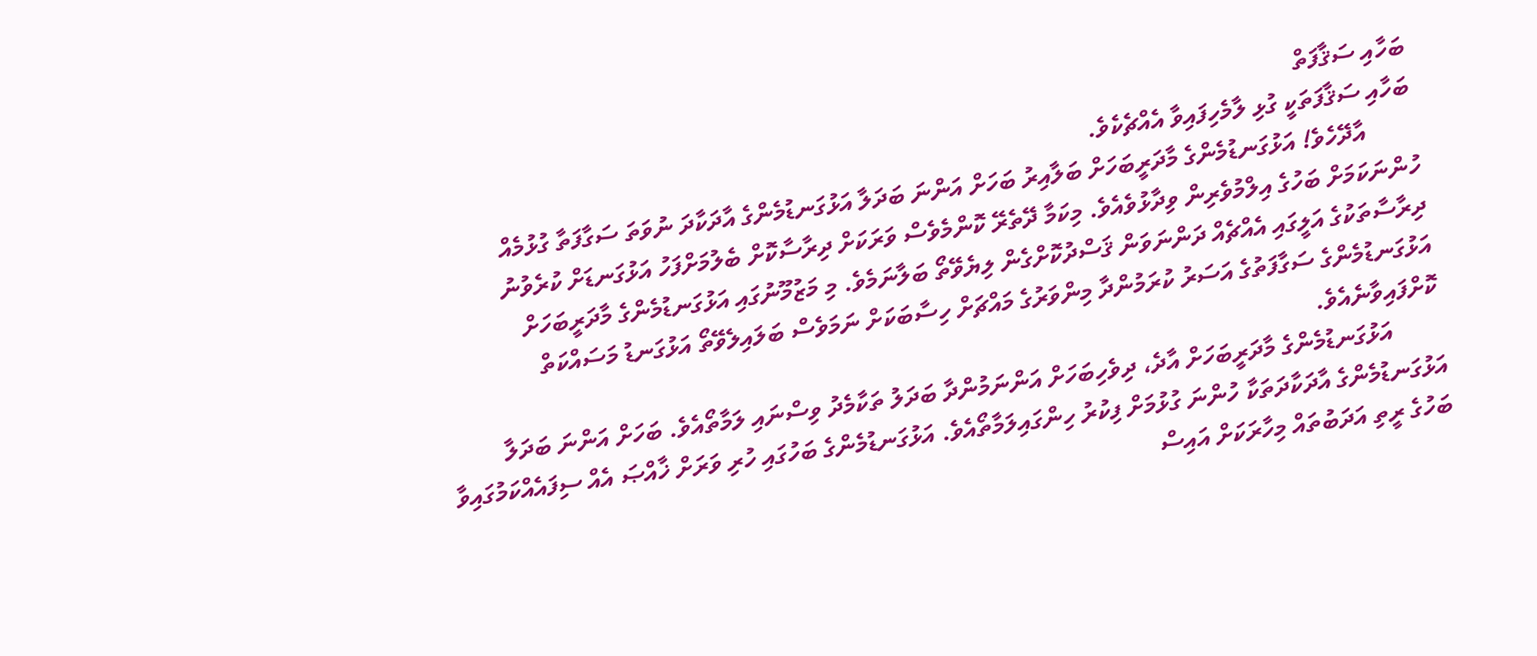ބަހާއި ސަޤާފަތް
ބަހާއި ސަޤާފަތަކީ ގުޅި ލާމެހިފައިވާ އެއްޗެކެވެ.
        އާދޭހެވެ! އަޅުގަނޑުމެންގެ މާދަރީބަހަށް ބަލާއިރު ބަހަށް އަންނަ ބަދަލާ އަޅުގަނޑުމެންގެ އާދަކާދަ ނުވަތަ ސަގާފަތާ ގުޅުމެއް ހުންނަކަމަށް ބަހުގެ އިލްމުވެރިން ވިދާޅުވެއެވެ. މިކަމާ ދޭތެރޭ ކޮންމެވެސް ވަރަކަށް ދިރާސާކޮށް ބެލުމަށްފަހު އަޅުގަނޑަށް ކުރެވުނު ދިރާސާތަކުގެ އަލީގައި އެއްޗެއް ދަންނަވަން ޤަސްދުކޮށްގެން ލިޔެވޭތޯ ބަލާނަމެވެ. މި މަޒުމޫނުގައި އަޅުގަނޑުމެންގެ މާދަރީބަހަށް އަޅުގަނޑުމެންގެ ސަގާފަތުގެ އަސަރު ކުރަމުންދާ މިންވަރުގެ މައްޗަށް ހިސާބަކަށް ނަމަވެސް ބަލައިލެވޭތޯ އަޅުގަނޑު މަސައްކަތް ކޮށްފައިވާނެއެވެ.
        އަޅުގަނޑުމެންގެ މާދަރީބަހަށް އާދެ، ދިވެހިބަހަށް އަންނަމުންދާ ބަދަލު ތަކާމެދު ވިސްނައި ލަމާތޯއެވެ. ބަހަށް އަންނަ ބަދަލާ އަޅުގަނޑުމެންގެ އާދަކާދަތަކާ ހުންނަ ގުޅުމަށް ފިކުރު ހިންގައިލަމާތޯއެވެ. އަޅުގަނޑުމެންގެ ބަހުގައި ހުރި ވަރަށް ޚާއްޞަ އެއް ސިފައެއްކަމުގައިވާ ބަހުގެ ރީތި އަދަބުތައް މިހާރަކަށް އައިސް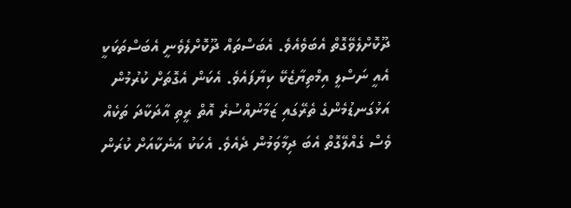ދޫކޮށްލެވޭގޮތް އެބަވެއެވެ. އެބަސްތައް ދޫކޮށްލެވެނީ އެބަސްތަކަކީ އެއީ ނަސްލީ އިމްތިޔާޒެކޭ ކިޔާފައެވެ. އެކަން އެގޮތަށް ކުރުމުން އަޅުގަނޑުމެންގެ ތެރޭގައި ޒަމާނުއްސުރެ އޮތް ރީތި އާދަކާދަ ތަކެއް ވެސް ގެއްލޭގޮތް އެބަ ދިމާވަމުން ދެއެވެ. އެކަކު އަނެކާއަށް ކުރަން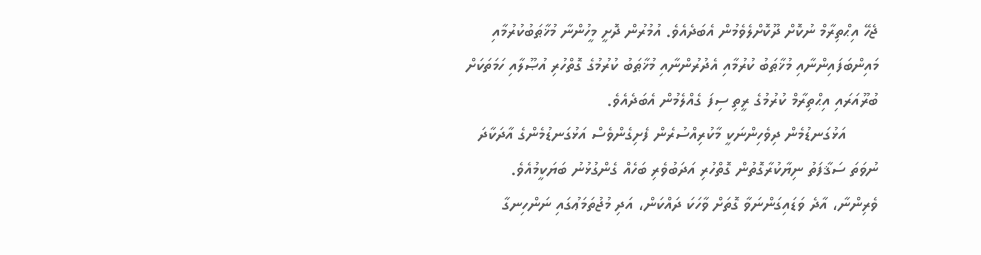ޖެހޭ އިޙްތިރާމް ނުކޮށް ދޫކޮށްލެވެމުން އެބަދެއެވެ. އުމުރުން ދޮށީ މީހުންނާ މުޚާޠަބުކުރުމާއި މައިންބަފައިންނާއި މުޚާޠަބު ކުރުމާއި އެދުރުންނާއި މުޚާޠަބު ކުރުމުގެ ގޮތްހުރި އުޞޫލާއި ހަމަތަކަށް ބުރޫއަރައި އިޙްތިރާމް ކުރުމުގެ ރީތި ސިފަ ގެއްލެމުން އެބަދެއެވެ.
       އަޅުގަނޑުމެން ދިވެހިންނަކީ މާކުރިއްސުރެން ފެށިގެންވެސް އަޅުގަނޑުމެންގެ އާދަކާދަ ނުވަތަ ސަޤާފަތު ނިޔާކުރާގޮތުން ގޮތްހުރި އަދަބުވެރި ބަހެއް ގެންގުޅުނު ބަޔަކީމުއެވެ. ވެރިންނާ، އާދެ ވަޑައިގަންނަވާ ގޮތަށް ވާހަކަ ދައްކަން، އަދި މުޖުތަމަޢުގައި ނަންހިނގާ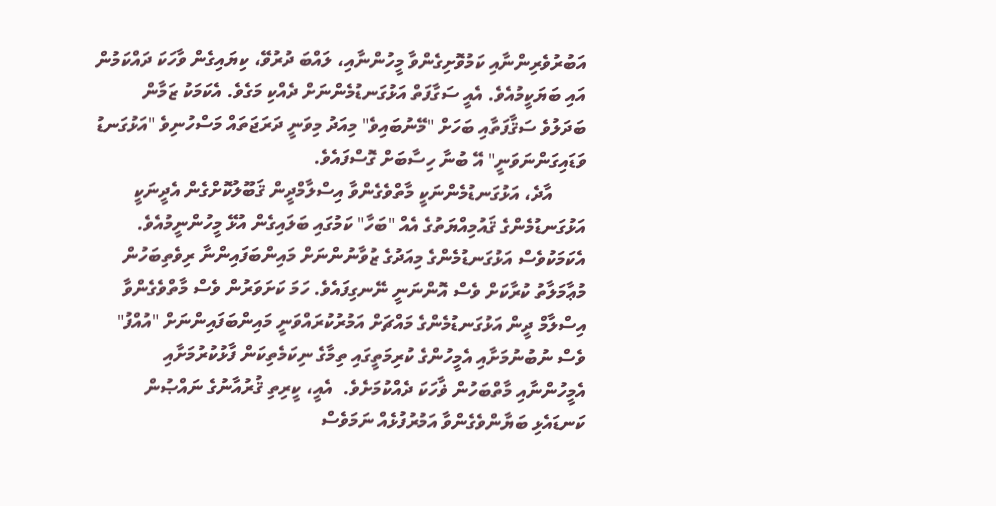އަބުރުވެރިންނާއި ކަމުވޮށިގެންވާ މީހުންނާއި، ލައްބަ ދުރުވޭ، ކިޔައިގެން ވާހަކަ ދައްކަމުން އައި ބަޔަކީމުއެވެ. އެއީ ސަގާފަތް އަޅުގަނޑުމެންނަށް ދެއްކި މަގެވެ. އެކަމަކު ޒަމާން ބަދަލުވެ ސަޤާފަތާއި ބަހަށް "މޭނުބައިވެ" މިއަދު މިވަނީ ދަރަޖަތައް މަސްހުނިވެ "އަޅުގަނޑު ވަޑައިގަންނަވަނީ" އޭ ބުނާ ހިސާބަށް ގޮސްފައެވެ.
       އާދެ، އަޅުގަނޑުމެންނަކީ މާތްވެގެންވާ އިސްލާމްދީން ޤަބޫލުކޮށްގެން އެދީނަކީ އަޅުގަނޑުމެންގެ ޤައުމިއްޔަތުގެ އެއް "ބަހާ" ކަމުގައި ބަލައިގެން އުޅޭ މީހުންނީމުއެވެ. އެކަމަކުވެސް އަޅުގަނޑުމެންގެ މިއަދުގެ ޒުވާނުންނަށް މައިންބަފައިންނާ ރިވެތިބަހުން މުޢާމަލާތު ކުރާކަށް ވެސް އޮންނަނީ ނޭނގިފައެވެ. ހަމަ ކަށަވަރުން ވެސް މާތްވެގެންވާ އިސްލާމް ދީން އަޅުގަނޑުމެންގެ މައްޗަށް އަމުރުކުރައްވަނީ މައިންބަފައިންނަށް "އުއްފު" ވެސް ނުބުނުމަށާއި އެމީހުންގެ ކުރިމަތީގައި ތިމާގެ ނިކަމެތިކަން ފާޅުކުރުމަށާއި އެމީހުންނާއި މާތްބަހުން ޥާހަކަ ދެއްކުމަށެވެ.  އެއީ، ކީރިތި ޤުރުއާނުގެ ނައްޞުން ކަނޑައެޅި ބަޔާންވެގެންވާ އަމުރުފުޅެއް ނަމަވެސް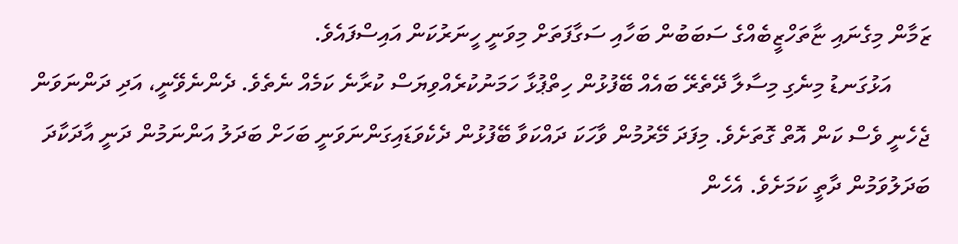ޒަމާން މިގެނައި ޏާތަހްޒީބެއްގެ ސަބަބުން ބަހާއި ސަގާފަތަށް މިވަނީ ހީނަރުކަން އައިސްފައެވެ.
       އަޅުގަނޑު މިނެގި މިސާލާ ދޭތެރޭ ބައެއް ބޭފުޅުން ހިތްޕުޅާ ހަމަނުކުރެއްވިޔަސް ކުރާނެ ކަމެއް ނެތެވެ. ދެންނެވޭނީ، އަދި ދަންނަވަން ޖެހެނީ ވެސް ކަން އޮތް ގޮތަށެވެ. މިފަދަ މޭރުމުން ވާހަކަ ދައްކަވާ ބޭފުޅުން ދެކެވަޑައިގަންނަވަނީ ބަހަށް ބަދަލު އަންނަމުން ދަނީ އާދަކާދަ ބަދަލުވަމުން ދާތީ ކަމަށެވެ. އެހެން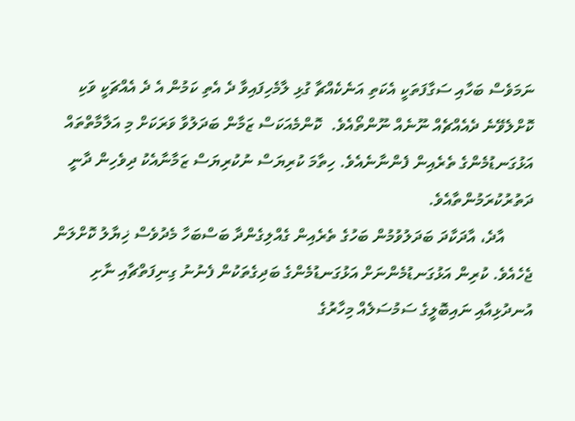ނަމަވެސް ބަހާއި ސަގާފަތަކީ އެކަތި އަނެކެއްޗާ ގުޅި ލާމެހިފައިވާ ދެ އެތި ކަމުން އެ ދެ އެއްޗަކީ ވަކި ކޮށްލެވޭނެ ދެއެއްޗެއް ނޫނެއް ނޫންތޯއެވެ.  ކޮންމެއަކަސް ޒަމާން ބަދަލުވާ ވަރަކަށް މި އަލާމާތްތައް އަޅުގަނޑުމެންގެ ތެރެއިން ފެންނާނެއެވެ. ހިތާމަ ކުރިޔަސް ނުކުރިޔަސް ޒަމާނާއެކު ދިވެހިން ދާނީ ދަތުރުކުރަމުންތާއެވެ.
       އާދެ، އާދަކާދަ ބަދަލުވުމުން ބަހުގެ ތެރެއިން ގެއްލިގެންދާ ބަސްބަހާ މެދުވެސް ޚިޔާލު ކޮށްލަން ޖެހެއެވެ. ކުރިން އަޅުގަނޑުމެންނަށް އަޅުގަނޑުމެންގެ ބަދިގެތަކުން ފެނުނު ގިނިފަތްޗާއި ނާށި އުނދުޅިއާއި ނައިބޮލީގެ ސަމުސަލެއް މިހާރުގެ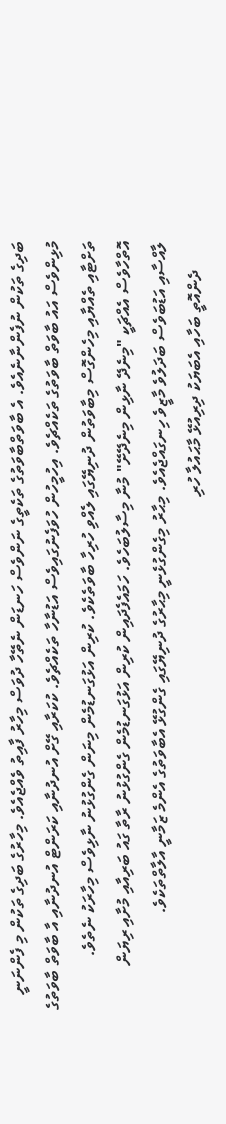ބަދިގެ ތަކުން ނުފެންނާނެއެވެ. އެ ބާވަތްބާވަތުގެ ތަކެތީގެ ނަންވެސް ހަނޑަން ނެތޭހާ ދުވަސް މިހާރު ފާއިތު ވެއްޖެއެވެ. މިހާރުގެ ބަދިގެ ތަކުން މި ފެންނަނީ މުޅިންވެސް އައު ބާވަތް ބާވަތުގެ ތަކެއްޗެވެ. އިހުމީހުން ހުވަފެނުގައިވެސް އަޑުނާހާ ތަކެއްޗެވެ. ކުކަރާއި ގޭށް އުނދުނާއި ކަރަންޓް އުނދުނާއި އާ ބާވަތް ބާވަތުގެ ތަށްޓާއި ތެއްޔާއި މިހެންގޮސް މިބާވަތުން ދުނިޔޭގައި ލެއްވި ހުރިހާ ބާވަތެކެވެ. ކުރިން އަޅުގަނޑުމެން މިނަން ގެންގުޅުނު ނާޅިވެސް މިހާރަކު ނެތެވެ. އޮތްހާވެސް އެއްޗަކީ "މިނެދޭ ނާޅިން މިނެދޭށޭ" މުނާ މިސާލުބަހެވެ. ހަމައެފެދައިން ކުރިން އަޅުގަނޑުމެން ގެންގުޅުނު ރާތާ ގައު ބަރިއާއި މުށާއި ރިޔަން ލާއްސާއި އަޑުބަވެސް ބަދަލުވެ މާޒީވެ ހިނގައްޖެއެވެ. މިޙާރު މިގެންގުޅެނީ މިޙާރުގެ ދުނިޔޭގައި ގެންގުޅޭ އެބާވަތުގެ އެންމެ ޒަމާނީ އާލާތްތަކެވެ.
       ދެންއޮތީ ބަހާއި އެބަޔަކު ދިރިއުޅޭ މާޙައުލާ ހުރި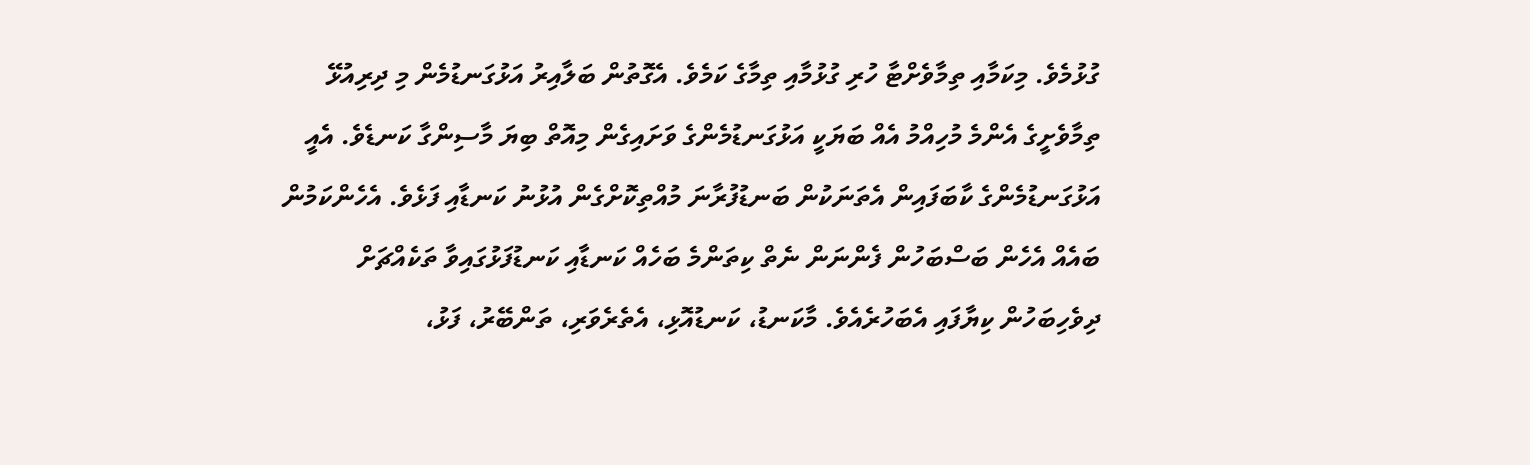ގުޅުމެވެ. މިކަމާއި ތިމާވެށްޓާ ހުރި ގުޅުމާއި ތިމާގެ ކަމެވެ. އެގޮތުން ބަލާއިރު އަޅުގަނޑުމެން މި ދިރިއުޅޭ ތިމާވެށީގެ އެންމެ މުހިއްމު އެއް ބަޔަކީ އަޅުގަނޑުމެންގެ ވަށައިގެން މިއޮތް ބިޔަ މާސިންގާ ކަނޑެވެ. އެއީ އަޅުގަނޑުމެންގެ ކާބަފައިން އެތަނަކުން ބަނޑުފުރާނަ މުއްތިކޮށްގެން އުޅުނު ކަނޑާއި ފަޅެވެ. އެހެންކަމުން ބައެއް އެހެން ބަސްބަހުން ފެންނަން ނެތް ކިތަންމެ ބަހެއް ކަނޑާއި ކަނޑުފަޅުގައިވާ ތަކެއްޗަށް ދިވެހިބަހުން ކިޔާފައި އެބަހުރެއެވެ. މާކަނޑު، ކަނޑުއޮޅި، އެތެރެވަރި، ތަންބޭރު، ފަޅު،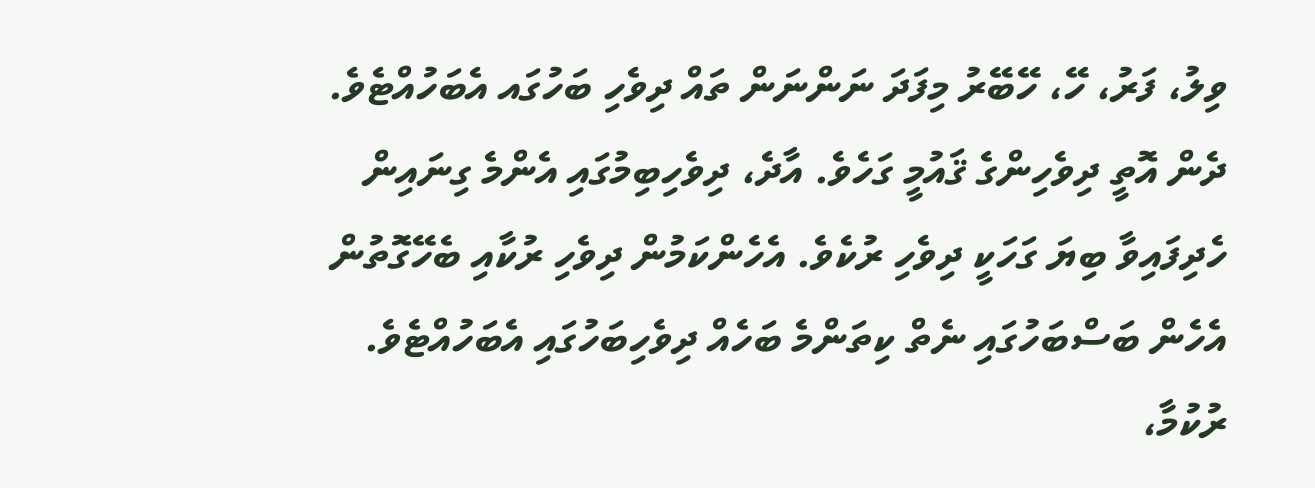ވިލު، ފަރު، ހޭ، ހޭބޭރު މިފަދަ ނަންނަން ތައް ދިވެހި ބަހުގައ އެބަހުއްޓެވެ. ދެން އޮތީ ދިވެހިންގެ ޤައުމީ ގަހެވެ. އާދެ، ދިވެހިބިމުގައި އެންމެ ގިނައިން ހެދިފައިވާ ބިޔަ ގަހަކީ ދިވެހި ރުކެވެ. އެހެންކަމުން ދިވެހި ރުކާއި ބެހޭގޮތުން އެހެން ބަސްބަހުގައި ނެތް ކިތަންމެ ބަހެއް ދިވެހިބަހުގައި އެބަހުއްޓެވެ. ރުކުމާ،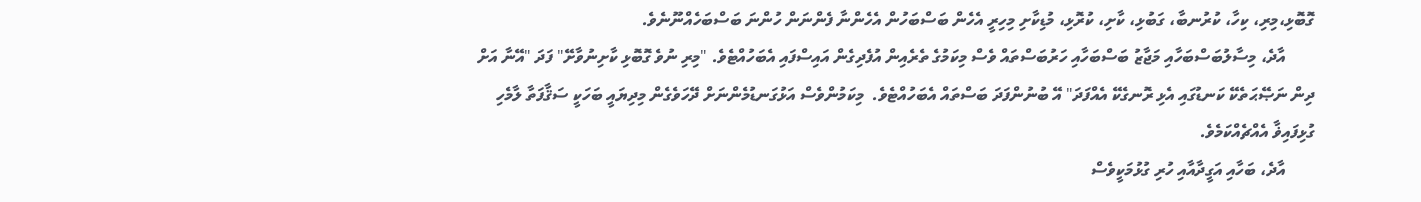ގޮބޮޅި،މިރި، ކިހާ، ކުރުނބާ، ގަބުޅި، ކާށި، ކުރޮޅި، މުޑިކާށި މިހިރީ އެހެން ބަސްބަހުން އެހެންނާ ފެންނަން ހުންނަ ބަސްބަހެއްނޫނެވެ.
       އާދެ، މިސާލުބަސްބަހާއި މަޖާޒު ބަސްބަހާއި ހަރުބަސްތައް ވެސް މިކަމުގެ ތެރެއިން އުފެދިގެން އައިސްފައި އެބަހުއްޓެވެ. "މިރި ނުވެ ގޮބޮޅި ކާށިނުވާށޭ" ފަދަ "އޭނާ އަށް ދިން ނަޞޭޙަތެކޭ ކަނޑުގައި އެޅި ރޮނގެކޭ އެއްފަދަ" އޭ ބުނުންފަދަ ބަސްތައް އެބަހުއްޓެވެ.  މިކަމުންވެސް އަޅުގަނޑުމެންނަށް ދޭހަވެގެން މިދިޔައީ ބަހަކީ ސަޤާފަތާ ލާމެހި ގުޅިފައިޥާ އެއްޗެއްކަމެވެ.
       އާދެ، ބަހާއި އަގީދާއާއި ހުރި ގުޅުމަކީވެސް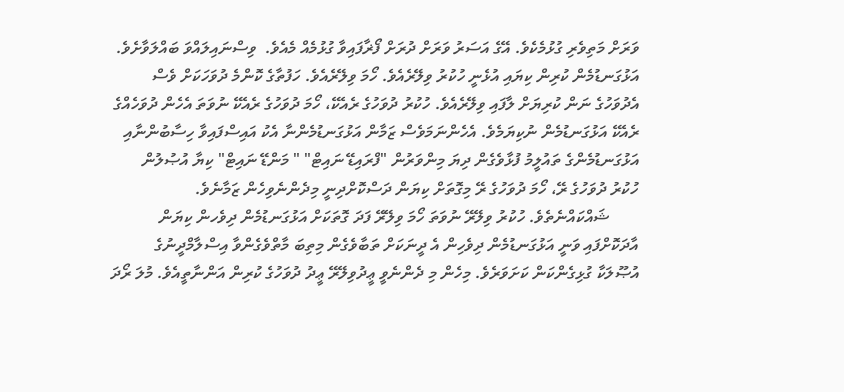ވަރަށް މަތިވެރި ގުޅުމެކެވެ. އޭގެ އަސަރު ވަރަށް ދުރަށް ފޯޜާފައިވާ ގުޅުމެއް މެއެވެ.  ވިސްނައިލައްވަ ބައްލަވާށެވެ. އަޅުގަނޑުމެން ކުރިން ކިޔައި އުޅެނީ ހުކުރު ވިލޭރެއެވެ. ހޯމަ ވިލޭރެއެވެ. ހަފުތާގެ ކޮންމެ ދުވަހަކަށް ވެސް އެދުވަހުގެ ނަން ކުރިޔަށް ލާފައި ވިލޭރެއެވެ. ހުކުރު ދުވަހުގެ ރެއެކޭ، ހޯމަ ދުވަހުގެ ރެއެކޭ ނުވަތަ އެހެން ދުވަހެއްގެ ރެއެކޭ އަޅުގަނޑުމެން ނުކިޔަމެވެ. އެހެންނަމަވެސް ޒަމާން އަޅުގަނޑުމެންނާ އެކު އައިސްފައިވާ ހިސާބުންނާއި އަޅުގަނޑުމެންގެ ތައުލީމު ފުޅާވެގެން ދިޔަ މިންވަރުން "ފްރައިޑޭ ނައިޓް" " މަންޑޭ ނައިޓް" ކިޔާ އުޞުލުން ހުކުރު ދުވަހުގެ ރޭ، ހޯމަ ދުވަހުގެ ރޭ މިގޮތަށް ކިޔަން ދަސްކޮށްދިނީ މިދެންނެވިހެން ޒަމާނެވެ.
       ޝައްކައްނެތެވެ. ހުކުރު ވިލޭރޭ ނުވަތަ ހޯމަ ވިލޭރޭ ފަދަ ގޮތަކަށް އަޅުގަނޑުމެން ދިވެހން ކިޔަން އާދަކޮށްފައި ވަނީ އަޅުގަނޑުމެން ދިވެހިން އެ ދީނަކަށް ތަބާވެގެން މިތިބަ މާތްވެގެންވާ އިސްލާމްދީނުގެ އުޞޫލަކާ ގުޅިގެންކަން ކަށަވަރެވެ. މިހެން މި ދެންނެވީ ޢީދުވިލޭރޭ ޢީދު ދުވަހުގެ ކުރިން އަންނާތީއެވެ. މުލަ ރޯދަ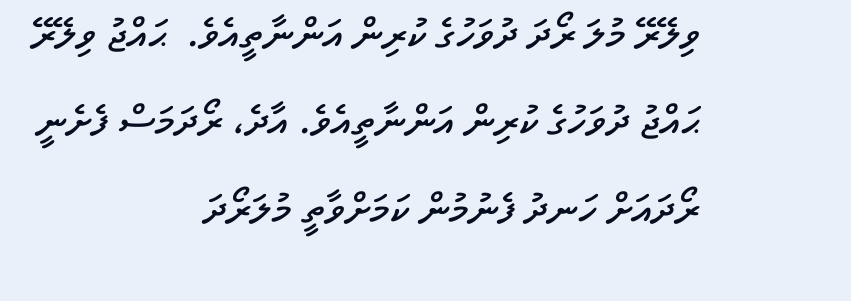ވިލޭރޭ މުލަ ރޯދަ ދުވަހުގެ ކުރިން އަންނާތީއެވެ.  ޙައްޖު ވިލޭރޭ ޙައްޖު ދުވަހުގެ ކުރިން އަންނާތީއެވެ. އާދެ، ރޯދަމަސް ފެށެނީ ރޯދައަށް ހަނދު ފެނުމުން ކަމަށްވާތީ މުލަރޯދަ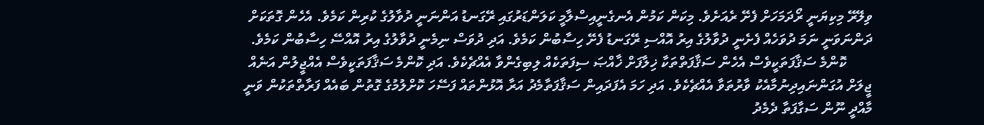ވިލޭރޭ މިކިޔަނީ ރޯދަމަހަށް ފެށޭ ރެއަށެވެ. މިކަން ކަމުން އެނގެނީއިސްލާމީ ކަލަންޑަރުގައި ރޭގަނޑު އަންނަނީ ދުވާލުގެ ކުރިން ކަމެވެ. އެހެން ގޮތަކަށް ދަންނަވަނީ ނަމަ ދުވަހެއް ފެށެނީ ދުވާލުގެ އިރު އޮއްސި ރޭގަނޑު ފެށޭ ހިސާބުން ކަމެވެ. އަދި ދުވަސް ނިމެނީ ދުވާލުގެ އިރު އޮއްސޭ ހިސާބުން ކަމެވެ.
       ކޮންމެ ސަޤާފަތަކީވެސް އެހެން ސަޤާފަތްތަކާ ޚިލާފަށް ޚާއްޞަ ސިފަތަކެއް ލިބިގެންވާ އެއްޗެކެވެ. އަދި ކޮންމެ ސަޤާފަތަކީވެސް އެއްޖީލުން އަނެއް ޖީލަށް އުގަންނައިދިނުމާއެކު ވާރުތަވާ އެއްޗެކެވެ. އަދި ހަމަ އެފަދައިން ސަޤާފަތާމެދު އަރާ އޮޅުންތައް ފަސޭހަ ކޮށްލުމުގެ ގޮތުން ބައެއް ފަރާތްތަކުން ވަނީ މާއްދީ ނޫން ސަގާފަތާ ދެމެދު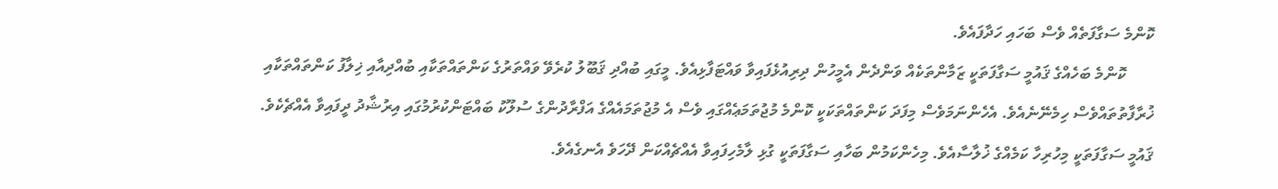ކޮންމެ ސަގާފަތެއް ވެސް ބަހައި ހަދާފައެވެ.
       ކޮންމެ ބަހެއްގެ ޤައުމީ ސަގާފަތަކީ ޒަމާންތަކެއް ވަންދެން އެމީހުން ދިރިއުޅެފައިވާ ވައްޓަފާޅިއެވެ. މީގައި ބުއްދި ޤަބޫލު ކުރެވޭ ވައްތަރުގެ ކަންތައްތަކާއި ބުއްދިއާއި ޚިލާފު ކަންތައްތަކާއި ޚުރާފާތުތައްވެސް ހިމެނޭނެއެވެ. އެހެންނަމަވެސް މިފަދަ ކަންތައްތަކަކީ ކޮންމެ މުޖުތަމަޢެއްގައި ވެސް އެ މުޖުތަމައެއްގެ އަފްރާދުންގެ ސުލޫކު ބައްޓަންކުރުމުގައި އިރުޝާދު ދީފައިވާ އެއްޗެކެވެ. ޤައުމީ ސަގާފަތަކީ މިހުރިހާ ކަމެއްގެ ޚުލާސާއެވެ. މިހެންކަމުން ބަހާއި ސަގާފަތަކީ ގުޅި ލާމެހިފައިވާ އެއްޗެއްކަން ދޭހަވެ އެނގެއެވެ.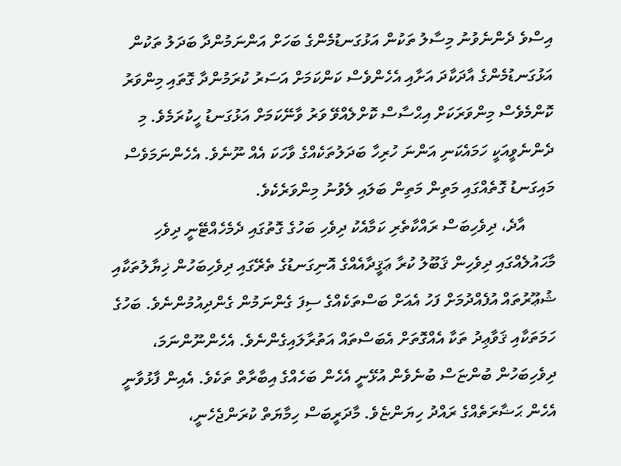އިސްވެ ދެންނެވުނު މިސާލު ތަކުން އަޅުގަނޑުމެންގެ ބަހަށް އަންނަމުންދާ ބަދަލު ތަކުން އަޅުގަނޑުމެންގެ އާދަކާދަ އަށާއި އެހެންވެސް ކަންކަމަށް އަސަރު ކުރަމުންދާ ގޮތައި މިންވަރު ކޮންމެވެސް މިންވަރަކަށް އިޙްސާސް ކޮށްލެއްވޭ ވަރު ވާނޭކަމަށް އަޅުގަނޑު ހީކުރަމެވެ. މި ދެންނެވީއަކީ ހަމައެކަނި އަންނަ ހުރިހާ ބަދަލުތަކެއްގެ ވާހަކަ އެއް ނޫނެވެ. އެހެންނަމަވެސް މައިގަނޑު ގޮތެއްގައި މަތިން މަތިން ބަލައި ލެވުނު މިންވަރެކެވެ.
       އާދެ، ދިވެހިބަސް ރައްކާތެރި ކަމާއެކު ދިވެހި ބަހުގެ ގޮތުގައި ދެމެހެއްޓޭނީ ދިވެހި މާޙައުލެއްގައި ދިވެހިން ޤަބޫލު ކުރާ ޢަޤީދާއެއްގެ އޮނިގަނޑުގެ ތެރޭގައި ދިވެހިބަހުން ޚިޔާލުތަކާއި ޝުޢޫރުތައް އުފެއްދުމަށް ފަހު އެއަށް ބަސްތަކެއްގެ ސިފަ ގެންނަމުން ގެންދިއުމުންނެވެ. ބަހުގެ ހަމަތަކާއި ޤަވާޢިދު ތަކާ އެއްގޮތަށް އެބަސްތައް އަތުރާލައިގެންނެވެ. އެހެންނޫންނަމަ، ދިވެހިބަހުން ބުންޏަސް ބުނެވެން އުޅޭނީ އެހެން ބަހެއްގެ އިބާރާތް ތަކެވެ. އެއިން ފާޅުވާނީ އެހެން ޙަޟާރަތެއްގެ ރައްދު ހިޔަންޏެވެ. މާދަރީބަސް ހިމާޔަތް ކުރަންޖެހެނީ،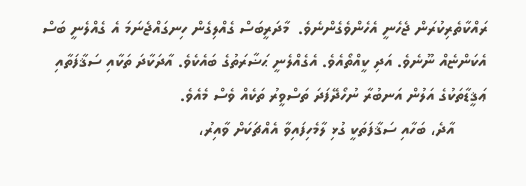ރައްކާތެރިކުރަން ޖެހެނީ އެހެންވެގެންނެވެ.  މާދަރީބަސް ގެއްލިގެން ހިނގައްޖެނަމަ އެ ގެއްލެނީ ބަސް އެކަންޏެއް ނޫނެވެ. އަދި ކީއްތޯއެވެ. އެގެއްލެނީ ޙަޟާރަތުގެ ބައެކެވެ. އާދަކާދަ ތަކާއި ސަޤާފަތާއި ޢަޤީޑާތަކުގެ އަލުން އަނބުރާ ނުހޯދޭފަދަ ތަސްވީރު ތަކެއް ވެސް މެއެވެ.
       އާދެ، ބަހާއި ސަޤާފަތަކީ ގުޅި ލާމެހިފައިވާ އެއްޗަކަށް ވާއިރު،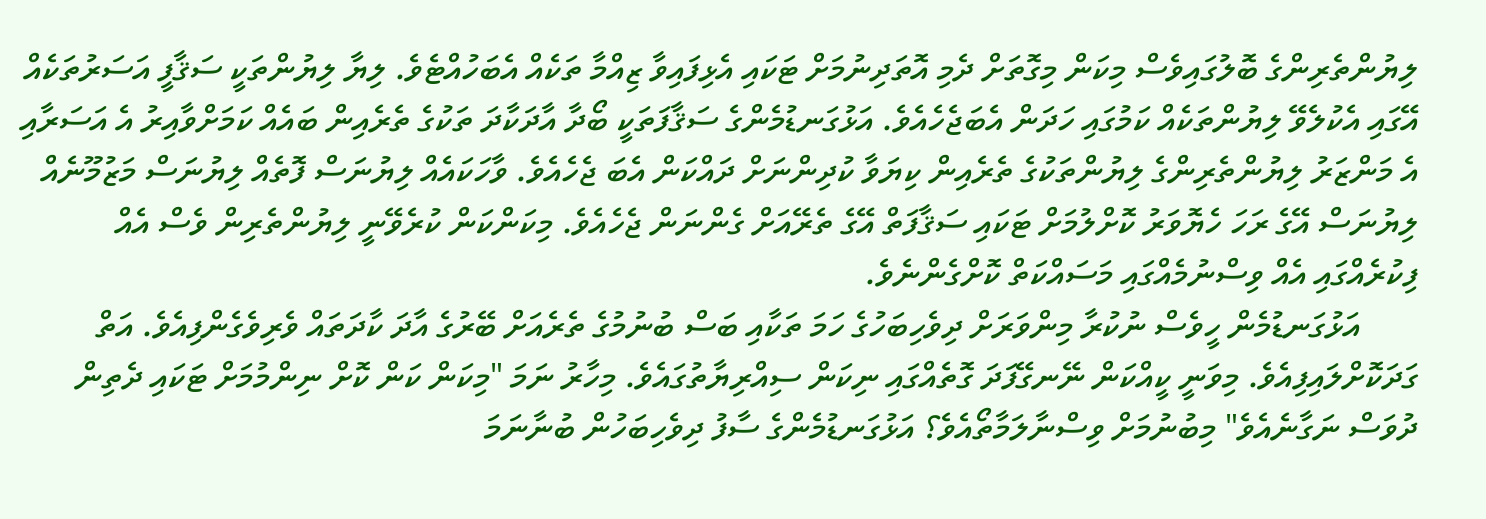ލިޔުންތެރިންގެ ބޮލުގައިވެސް މިކަން މިގޮތަށް ދެމި އޮތަދިނުމަށް ޓަކައި އެޅިފައިވާ ޒިއްމާ ތަކެއް އެބަހުއްޓެވެ. ލިޔާ ލިޔުންތަކީ ސަޤާފީ އަސަރުތަކެއް އޭގައި އެކުލެވޭ ލިޔުންތަކެއް ކަމުގައި ހަދަން އެބަޖެހެއެވެ. އަޅުގަނޑުމެންގެ ސަޤާފަތަކީ ބޯދާ އާދަކާދަ ތަކުގެ ތެރެއިން ބައެއް ކަމަށްވާއިރު އެ އަސަރާއި އެ މަންޒަރު ލިޔުންތެރިންގެ ލިޔުންތަކުގެ ތެރެއިން ކިޔަވާ ކުދިންނަށް ދައްކަން އެބަ ޖެހެއެވެ. ވާހަކައެއް ލިޔުނަސް ފޮތެއް ލިޔުނަސް މަޒުމޫނެއް ލިޔުނަސް އޭގެ ރަހަ ހެޔޮވަރު ކޮށްލުމަށް ޓަކައި ސަޤާފަތް އޭގެ ތެރޭއަށް ގެންނަން ޖެހެއެވެ. މިކަންކަން ކުރެވޭނީ ލިޔުންތެރިން ވެސް އެއް ފިކުރެއްގައި އެއް ވިސްނުމެއްގައި މަސައްކަތް ކޮށްގެންނެވެ.
       އަޅުގަނޑުމެން ހީވެސް ނުކުރާ މިންވަރަށް ދިވެހިބަހުގެ ހަމަ ތަކާއި ބަސް ބުނުމުގެ ތެރެއަށް ބޭރުގެ އާދަ ކާދަތައް ވެރިވެގެންފިއެވެ. އަތް ގަދަކޮށްލައިފިއެވެ. މިވަނީ ކީއްކަން ނޭނގޭފަދަ ގޮތެއްގައި ނިކަން ސިއްރިޔާތުގައެވެ. މިހާރު ނަމަ "މިކަން ކަން ކޮށް ނިންމުމަށް ޓަކައި ދެތިން ދުވަސް ނަގާނެއެވެ" މިބުނުމަށް ވިސްނާލަމާތޯއެވެ؟ އަޅުގަނޑުމެންގެ ސާފު ދިވެހިބަހުން ބުނާނަމަ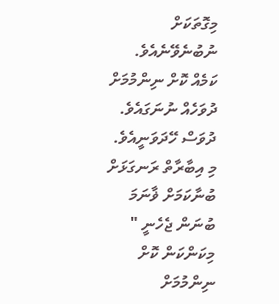މިގޮތަކަށް ނުބުނެވޭނެއެވެ. ކަމެއް ކޮށް ނިންމުމަށް ދުވަހެއް ނުނަގައެވެ.  ދުވަސް ހޭދަވަނީއެވެ. މި އިބާރާތް ރަނގަޅަށް ބުނާކަމަށް ޥާނަމަ ބުނަން ޖެހެނީ " މިކަންކަން ކޮށް ނިންމުމަށް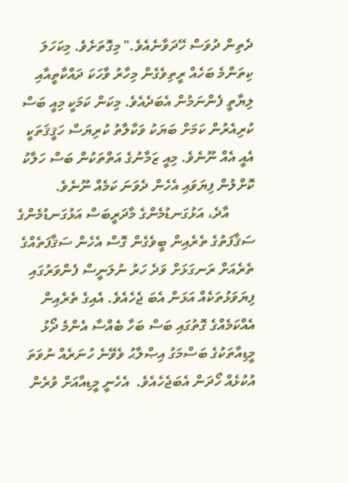ދެތިން ދުވަސް ހޭދަވާނެއެވެ." މިގޮތަށެވެ. މިކަހަލަ ކިތަންމެ ބަހެއް ރީތިވެގެން މިހާރު ވާހަކަ ދައްކާތީއާއި ލިޔާތީ ފެންނަމުން އެބަދެއެވެ. މިކަން ކަމަކީ މިއީ ބަސް ކުރިއެރުން ކަމަށް ބަޔަކު ވަކާލާތު ކުރިޔަސް ހަޤީޤަތަކީ އެއީ އެއް ނޫނެވެ. މިއީ ޒަމާނުގެ އަތްތަކުން ބަސް ހަލާކު ކޮށްލުން ފިޔަވައި އެހެން ދެވަނަ ކަމެއް ނޫނެވެ.
       އާދެ، އަޅުގަނޑުމެންގެ މާދަރީބަސް އަޅުގަނޑުމެންގެ ސަޤާފަތުގެ ތެރެއިން ބީވެގެން ގޮސް އެހެން ސަޤާފަތެއްގެ ތެރެއަށް ރަނގަޅަށް ވަދެ ހަރު ނުލަނީސް ފެންވަރުގައި ފިޔަވަޅުތަކެއް އަޅަން އެބަ ޖެހެއެވެ. އެއިގެ ތެރެއިން އެއްކަމެއްގެ ގޮތުގައި ބަސް ބަހާ ބެއްސާ އެންމެ ދޯޅު މީޑިއާތަކުގެ ބަސްމަގު އިޞްލާޙު ވެވޭނެ ހުނަރެއް ނުވަތަ އުކުޅެއް ހޯދަން އެބަޖެހެއެވެ.  އެހެނީ މީޑިއާއަށް ވުރެން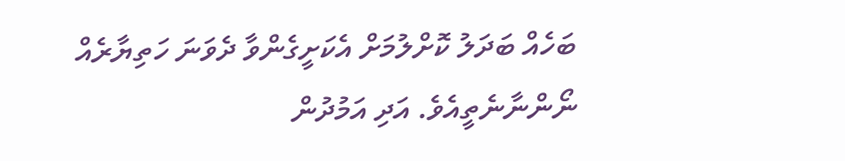ބަހެއް ބަދަލު ކޮށްލުމަށް އެކަށީގެންވާ ދެވަނަ ހަތިޔާރެއް ނޯންނާނެތީއެވެ. އަދި އަމުދުން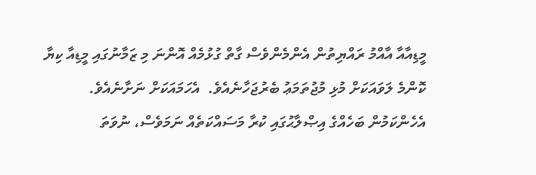މީޑިއާއާ އާއްމު ރައްޔިތުން އެންމެންވެސް ގާތް ގުޅުމެއް އޮންނަ މި ޒަމާނުގައި މީޑިއާ ކިޔާ ކޮންމެ ލަވައަކަށް މުޅި މުޖުތަމަޢު ބެރުޖަހާނެއެވެ.  އެހަމައަކަށް ނަށާނެއެވެ.  އެހެންކަމުން ބަހެއްގެ އިޞްލާޙުގައި ކުރާ މަސައްކަތެއް ނަމަވެސް، ނުވަތަ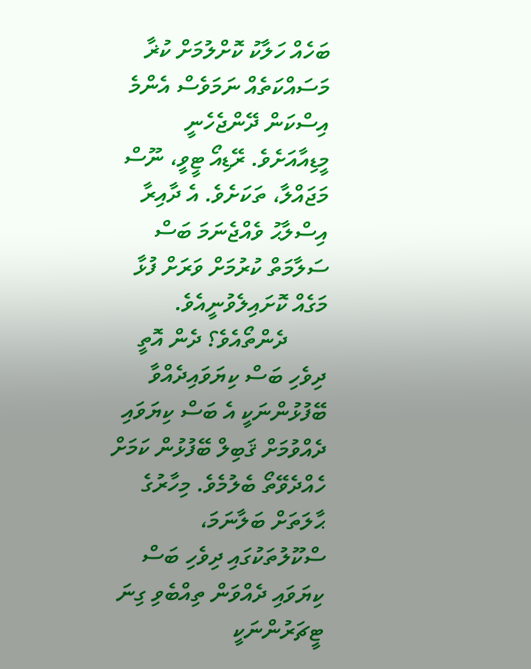ބަހެއް ހަލާކު ކޮށްލުމަށް ކުޜާ މަސައްކަތެއް ނަމަވެސް އެންމެ އިސްކަން ދޭންޖެހެނީ މީޑިއާއަށެވެ. ރޭޑިއޯ ޓީވީ، ނޫސް މަޖައްލާ، ތަކަށެވެ. އެ ދާއިރާ އިސްލާޙު ވެއްޖެނަމަ ބަސް ސަލާމަތް ކުރުމަށް ވަރަށް ފުޅާ މަގެއް ކޮށައިލެވުނީއެވެ.
       ދެންތޯއެވެ؟ ދެން އޮތީ ދިވެހި ބަސް ކިޔަވައިދެއްވާ ބޭފުޅުންނަކީ އެ ބަސް ކިޔަވައި ދެއްވުމަށް ޤަބިލް ބޭފުޅުން ކަމަށް ހެއްދެވޭތޯ ބެލުމެވެ. މިހާރުގެ ޙާލަތަށް ބަލާނަމަ، ސްކޫލުތަކުގައި ދިވެހި ބަސް ކިޔަވައި ދެއްވަން ތިއްބެވި ގިނަ ޓީޗަރުންނަކީ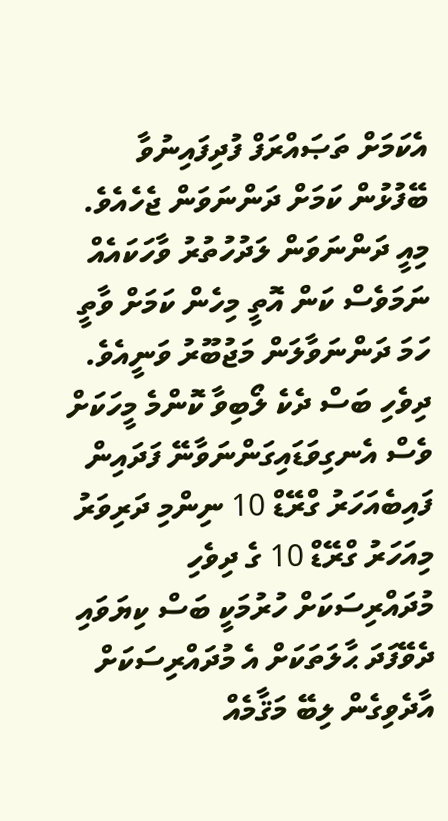އެކަމަށް ތަޞައްރަފް ފުދިފައިނުވާ ބޭފުޅުން ކަމަށް ދަންނަވަން ޖެހެއެވެ. މިއީ ދަންނަވަން ލަދުހުތުރު ވާހަކައެއް ނަމަވެސް ކަން އޮތީ މިހެން ކަމަށް ވާތީ ހަމަ ދަންނަވާލަން މަޖުބޫރު ވަނީއެވެ. ދިވެހި ބަސް ދެކެ ލޯބިވާ ކޮންމެ މީހަކަށް ވެސް އެނގިވަޑައިގަންނަވާނޭ ފަދައިން ފައިބެއަހަރު ގްރޭޑް 10 ނިންމި ދަރިވަރު މިއަހަރު ގްރޭޑް 10 ގެ ދިވެހި މުދައްރިސަކަށް ހުރުމަކީ ބަސް ކިޔަވައި ދެވޭފަދަ ޙާލަތަކަށް އެ މުދައްރިސަކަށް އާދެވިގެން ލިބޭ މަޤާމެއް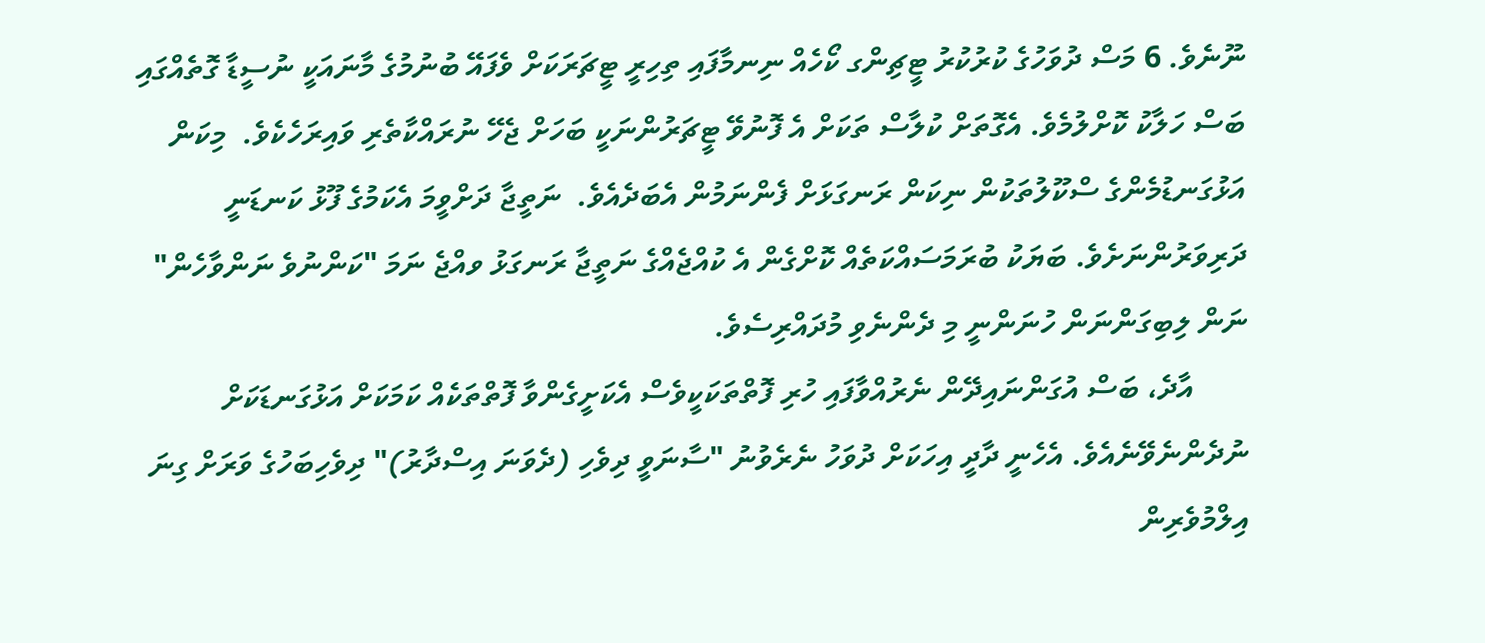ނޫނެވެ. 6 މަސް ދުވަހުގެ ކުރުކުރު ޓީޗިންގ ކޯހެއް ނިނމާފައި ތިހިރީ ޓީޗަރަކަށް ވެފައޭ ބުނުމުގެ މާނައަކީ ނުސީޑާ ގޮތެއްގައި ބަސް ހަލާކު ކޮށްލުމެވެ. އެގޮތަށް ކުލާސް ތަކަށް އެ ފޮނުވޭ ޓީޗަރުންނަކީ ބަހަށް ޖެހޭ ނުރައްކާތެރި ވައިރަހެކެވެ.  މިކަން އަޅުގަނޑުމެންގެ ސްކޫލުތަކުން ނިކަން ރަނގަޅަށް ފެންނަމުން އެބަދެއެވެ.  ނަތީޖާ ދަށްވީމަ އެކަމުގެ ފޫޅު ކަނޑަނީ ދަރިވަރުންނަށެވެ. ބަޔަކު ބުރަމަސައްކަތެއް ކޮށްގެން އެ ކުއްޖެއްގެ ނަތީޖާ ރަނގަޅު ވއްޖެ ނަމަ "ކަންނުވެ ނަންވާހެން" ނަން ލިބިގަންނަން ހުނަންނީ މި ދެންނެވި މުދައްރިސެވެ.
       އާދެ، ބަސް އުގަންނައިދޭން ނެރުއްވާފައި ހުރި ފޮތްތަކަކީވެސް އެކަށީގެންވާ ފޮތްތަކެއް ކަމަކަށް އަޅުގަނޑަކަށް ނުދެންނެވޭނެއެވެ. އެހެނީ ދާދީ އިހަކަށް ދުވަހު ނެރެވުނު "ސާނަވީ ދިވެހި (ދެވަނަ އިސްދާރު)" ދިވެހިބަހުގެ ވަރަށް ގިނަ އިލްމުވެރިން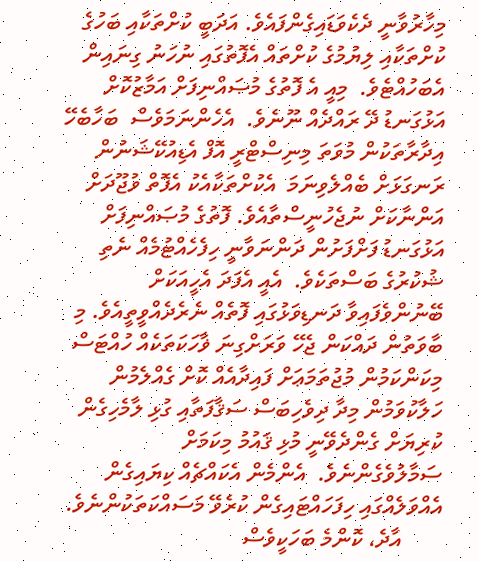މިހާރުވާނީ ދެކެވަޑައިގެންފައެވެ. އަދަބީ ކުށްތަކާއި ބަހުގެ ކުށްތަކާއި ލިޔުމުގެ ކުށްތައް އެފޮތުގައި ނުހަނު ގިނައިން އެބަހުއްޓެވެ.  މިއީ އެ ފޮތުގެ މުޞައްނިފަށް އަމާޒުކޮށް އަޅުގަނޑު ދޭ ރައްދެއް ނޫނެވެ.  އެހެންނަމަވެސް  ބަހާބެހޭ އިދާރާތަކުން މުވަތަ މިނިސްޓްރީ އޮފް އެޑިއުކޭޝަނުން ރަނގަޅަށް ބެއްލެވިނަމަ  އެކުށްތަކާއެކު އެފޮތް ވުޖޫދަށް އަންނާކަށް ނުޖެހުނީސްތާއެވެ. ފޮތުގެ މުޞައްނިފަށް އަޅުގަނޑު ފަށްފަށުން ދަންނަވާނީ ހިފެހެއްޓުމެއް ނެތި ޝުކުރުގެ ބަސްތަކެވެ.  އެއީ އެފަދަ އެހީއަކަށް ބޭނުންވެފައިވާ ދަނޑިވަޅުގައި ފޮތެއް ނެރެދެއްވީތީއެވެ. މި ބާވަތުން ދައްކަން ޖެހޭ ވަރަށްގިނަ ޥާހަކަތަކެއް ހުއްޓަސް މިކަންކަމުން މުޖުތަމަޢަށް ފައިދާއެއް ކޮށް ގެއްލެމުން ހަލާކުވަމުން މިދާ ދިވެހިބަސް ސަޤާފަތާއި ގުޅި ލާމެހިގެން ކުރިޔަށް ގެންދެވޭނީ މުޅި ޤައުމު މިކަމަށް ސަމާލުވެގެންނެވެ.  އެންމެން އެކައްޗެއް ކިޔައިގެން އެއްވަލެއްގައި ހިފަހައްޓައިގެން ކުރެވޭ މަސައްކަތަކުންނެވެ.
       އާދެ، ކޮންމެ ބަހަކީވެސް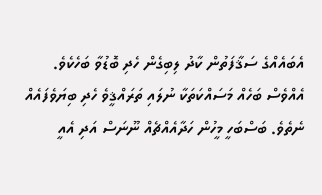އެބައެއްގެ ސަޤާފަތުން ކާދު ލިބިގެން ހެދި ބޮޑުވާ ބަހެކެވެ. އެއްވެސް ބަހެއް މަސައްކަތަކާ ނުލައި ތަރައްޤީވެ ހެދި ބިޔަވެފައެއް ނެތެވެ. ބަސްބަހީ މީހުން ހަދާއެއްޗެއް ނޫނަސް އަދި އެއީ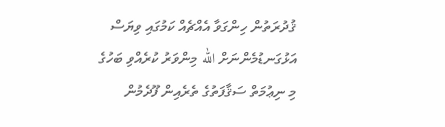ޤުދުރަތުން ހިންގަވާ އެއްޗެއް ކަމުގައި ވިޔަސް އަޅުގަނޑުމެންނަށް الله މިންވަރު ކުރެއްވި ބަހުގެ މި ނިޢުމަތް ސަޤާފަތުގެ ތެރެއިން ފޫދެމުން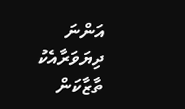އަންނަ ދިޔަވަރާއެކު ތާޒާކަން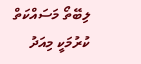ލިބޭތޯ މަސައްކަތް ކުރުމަކީ މިއަދު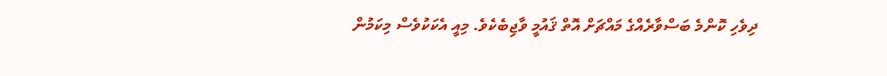ދިވެހި ކޮންމެ ބަސްވާރެއްގެ މައްޗަށް އޮތް ޤައުމީ ވާޖިބެކެވެ. މިއީ އެކަކުވެސް މިކަމުން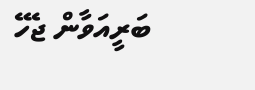ބަރީއަވާން ޖެހޭ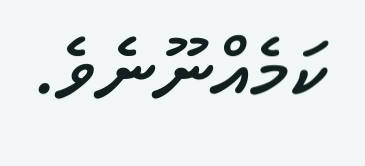ކަމެއްނޫނެވެ.